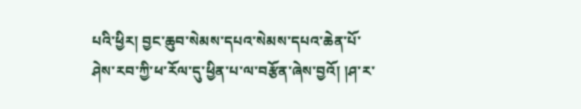པའི་ཕྱིར། བྱང་ཆུབ་སེམས་དཔའ་སེམས་དཔའ་ཆེན་པོ་ཤེས་རབ་ཀྱི་ཕ་རོལ་དུ་ཕྱིན་པ་ལ་བརྩོན་ཞེས་བྱའོ། །ཤ་ར་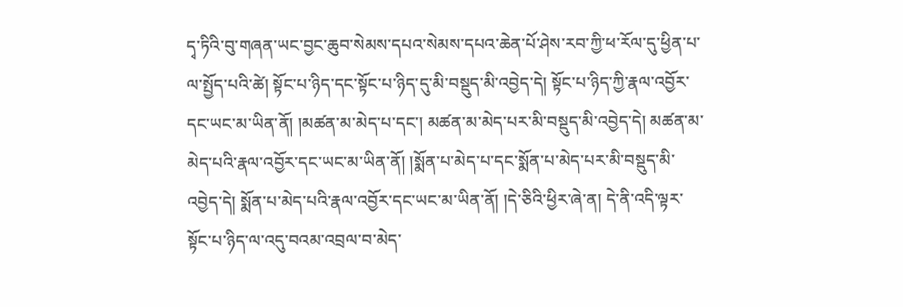དྭ་ཏིའི་བུ་གཞན་ཡང་བྱང་ཆུབ་སེམས་དཔའ་སེམས་དཔའ་ཆེན་པོ་ཤེས་རབ་ཀྱི་ཕ་རོལ་དུ་ཕྱིན་པ་ལ་སྤྱོད་པའི་ཚེ། སྟོང་པ་ཉིད་དང་སྟོང་པ་ཉིད་དུ་མི་བསྡུད་མི་འབྱེད་དེ། སྟོང་པ་ཉིད་ཀྱི་རྣལ་འབྱོར་དང་ཡང་མ་ཡིན་ནོ། །མཚན་མ་མེད་པ་དང་། མཚན་མ་མེད་པར་མི་བསྡུད་མི་འབྱེད་དེ། མཚན་མ་མེད་པའི་རྣལ་འབྱོར་དང་ཡང་མ་ཡིན་ནོ། །སྨོན་པ་མེད་པ་དང་སྨོན་པ་མེད་པར་མི་བསྡུད་མི་འབྱེད་དེ། སྨོན་པ་མེད་པའི་རྣལ་འབྱོར་དང་ཡང་མ་ཡིན་ནོ། །དེ་ཅིའི་ཕྱིར་ཞེ་ན། དེ་ནི་འདི་ལྟར་སྟོང་པ་ཉིད་ལ་འདུ་བའམ་འབྲལ་བ་མེད་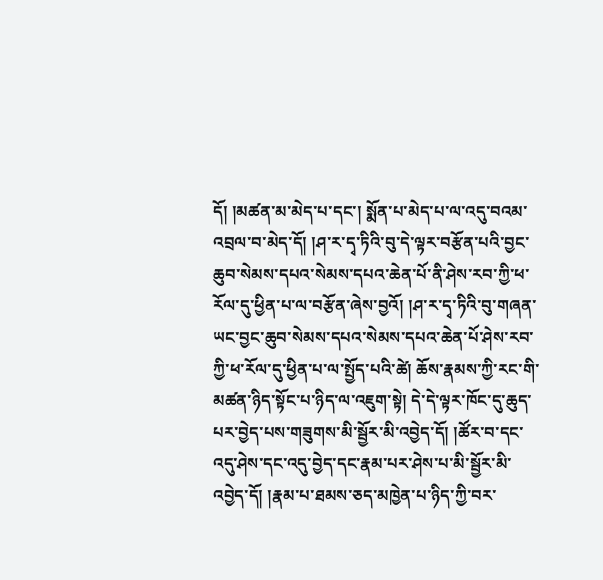དོ། །མཚན་མ་མེད་པ་དང་། སྨོན་པ་མེད་པ་ལ་འདུ་བའམ་འབྲལ་བ་མེད་དོ། །ཤ་ར་དྭ་ཏིའི་བུ་དེ་ལྟར་བརྩོན་པའི་བྱང་ཆུབ་སེམས་དཔའ་སེམས་དཔའ་ཆེན་པོ་ནི་ཤེས་རབ་ཀྱི་ཕ་རོལ་དུ་ཕྱིན་པ་ལ་བརྩོན་ཞེས་བྱའོ། །ཤ་ར་དྭ་ཏིའི་བུ་གཞན་ཡང་བྱང་ཆུབ་སེམས་དཔའ་སེམས་དཔའ་ཆེན་པོ་ཤེས་རབ་ཀྱི་ཕ་རོལ་དུ་ཕྱིན་པ་ལ་སྤྱོད་པའི་ཚེ། ཆོས་རྣམས་ཀྱི་རང་གི་མཚན་ཉིད་སྟོང་པ་ཉིད་ལ་འཇུག་སྟེ། དེ་དེ་ལྟར་ཁོང་དུ་ཆུད་པར་བྱེད་པས་གཟུགས་མི་སྦྱོར་མི་འབྱེད་དོ། །ཚོར་བ་དང་འདུ་ཤེས་དང་འདུ་བྱེད་དང་རྣམ་པར་ཤེས་པ་མི་སྦྱོར་མི་འབྱེད་དོ། །རྣམ་པ་ཐམས་ཅད་མཁྱེན་པ་ཉིད་ཀྱི་བར་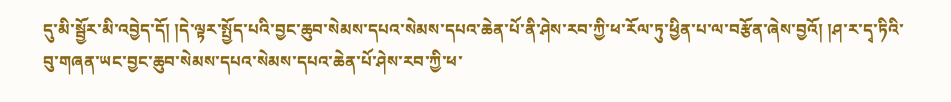དུ་མི་སྦྱོར་མི་འབྱེད་དོ། །དེ་ལྟར་སྤྱོད་པའི་བྱང་ཆུབ་སེམས་དཔའ་སེམས་དཔའ་ཆེན་པོ་ནི་ཤེས་རབ་ཀྱི་ཕ་རོལ་ཏུ་ཕྱིན་པ་ལ་བརྩོན་ཞེས་བྱའོ། །ཤ་ར་དྭ་ཏིའི་བུ་གཞན་ཡང་བྱང་ཆུབ་སེམས་དཔའ་སེམས་དཔའ་ཆེན་པོ་ཤེས་རབ་ཀྱི་ཕ་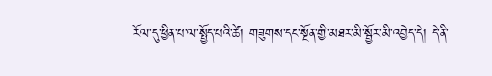རོལ་དུ་ཕྱིན་པ་ལ་སྤྱོད་པའི་ཚེ། གཟུགས་དང་སྔོན་གྱི་མཐར་མི་སྦྱོར་མི་འབྱེད་དེ། དེ་ནི་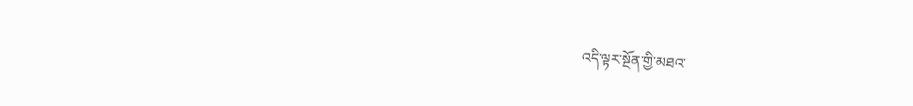འདི་ལྟར་སྔོན་གྱི་མཐའ་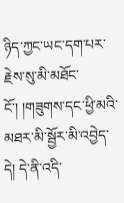ཉིད་ཀྱང་ཡང་དག་པར་རྗེས་སུ་མི་མཐོང་ངོ་། །གཟུགས་དང་ཕྱི་མའི་མཐར་མི་སྦྱོར་མི་འབྱེད་དེ། དེ་ནི་འདི་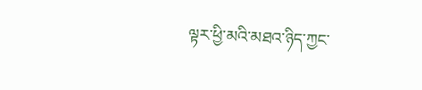ལྟར་ཕྱི་མའི་མཐའ་ཉིད་ཀྱང་